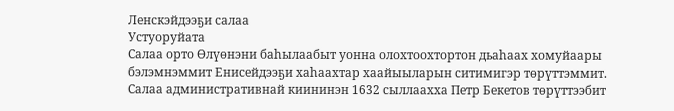Ленскэйдээҕи салаа
Устуоруйата
Салаа орто Өлүөнэни баһылаабыт уонна олохтоохтортон дьаһаах хомуйаары бэлэмнэммит Енисейдээҕи хаһаахтар хаайыыларын ситимигэр төрүттэммит. Салаа административнай киининэн 1632 сыллаахха Петр Бекетов төрүттээбит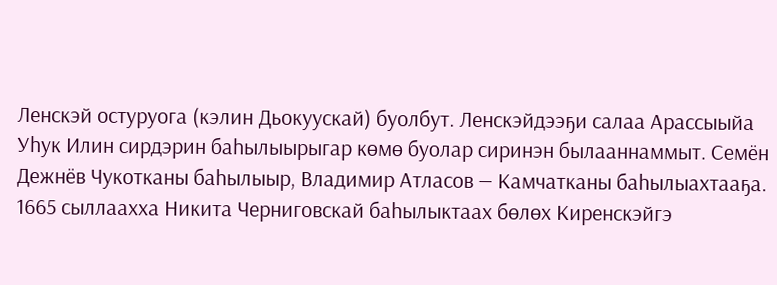Ленскэй остуруога (кэлин Дьокуускай) буолбут. Ленскэйдээҕи салаа Арассыыйа Уһук Илин сирдэрин баһылыырыгар көмө буолар сиринэн былааннаммыт. Семён Дежнёв Чукотканы баһылыыр, Владимир Атласов — Камчатканы баһылыахтааҕа.
1665 сыллаахха Никита Черниговскай баһылыктаах бөлөх Киренскэйгэ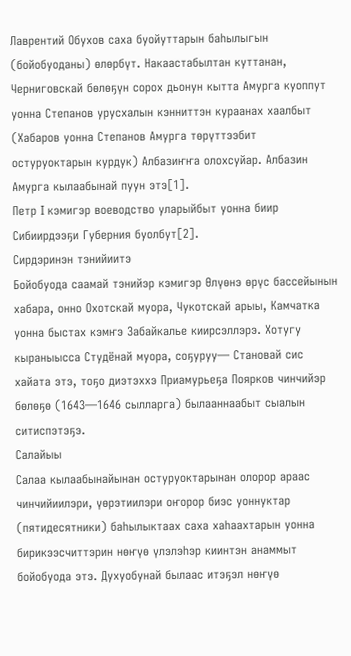Лаврентий Обухов саха буойуттарын баһылыгын (бойобуоданы) өлөрбүт. Накаастабылтан куттанан, Черниговскай бөлөҕүн сорох дьонун кытта Амурга куоппут уонна Степанов урусхалын кэнниттэн кураанах хаалбыт (Хабаров уонна Степанов Амурга төрүттээбит остуруоктарын курдук) Албазиҥҥа олохсуйар. Албазин Амурга кылаабынай пуун этэ[1].
Петр I кэмигэр воеводство уларыйбыт уонна биир Сибиирдээҕи Губерния буолбут[2].
Сирдэринэн тэнийиитэ
Бойобуода саамай тэнийэр кэмигэр Өлүөнэ өрүс бассейынын хабара, онно Охотскай муора, Чукотскай арыы, Камчатка уонна быстах кэмҥэ Забайкалье киирсэллэрэ. Хотугу кыраныысса Студёнай муора, соҕуруу— Становай сис хайата этэ, тоҕо диэтэххэ Приамурьеҕа Поярков чинчийэр бөлөҕө (1643—1646 сылларга) былааннаабыт сыалын ситиспэтэҕэ.
Салайыы
Салаа кылаабынайынан остуруоктарынан олорор араас чинчийиилэри, үөрэтиилэри оҥорор биэс уоннуктар (пятидесятники) баһылыктаах саха хаһаахтарын уонна бирикээсчиттэрин нөҥүө үлэлэһэр киинтэн анаммыт бойобуода этэ. Духуобунай былаас итэҕэл нөҥүө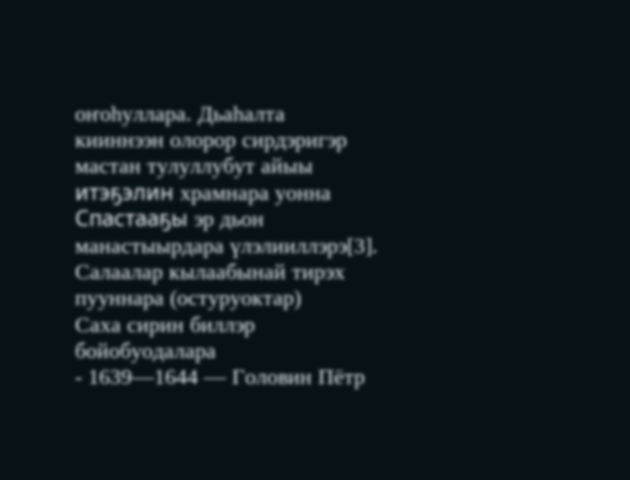оҥоһуллара. Дьаһалта кииннээн олорор сирдэригэр мастан тулуллубут айыы итэҕэлин храмнара уонна Спастааҕы эр дьон манастыырдара үлэлииллэрэ[3].
Салаалар кылаабынай тирэх пууннара (остуруоктар)
Саха сирин биллэр бойобуодалара
- 1639—1644 — Головин Пётр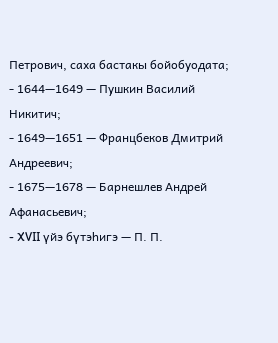Петрович, саха бастакы бойобуодата;
- 1644—1649 — Пушкин Василий Никитич;
- 1649—1651 — Францбеков Дмитрий Андреевич;
- 1675—1678 — Барнешлев Андрей Афанасьевич;
- XVII үйэ бүтэһигэ — П. П.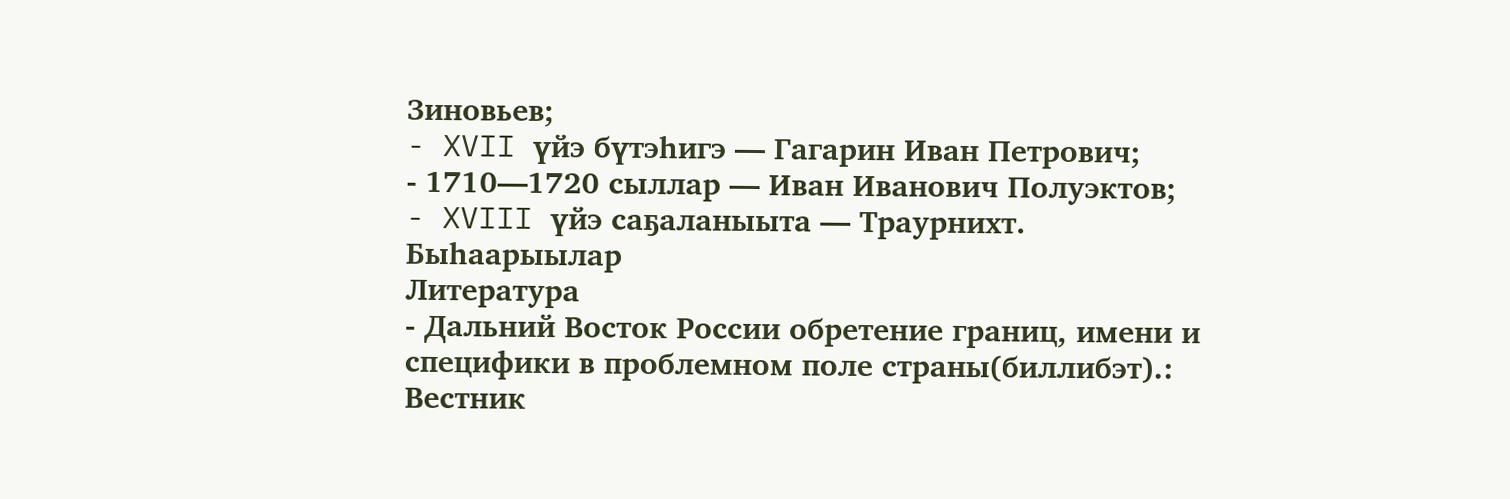Зиновьев;
- XVII үйэ бүтэһигэ — Гагарин Иван Петрович;
- 1710—1720 сыллар — Иван Иванович Полуэктов;
- XVIII үйэ саҕаланыыта — Траурнихт.
Быһаарыылар
Литература
- Дальний Восток России обретение границ, имени и специфики в проблемном поле страны(биллибэт).: Вестник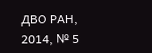ДВО РАН, 2014, № 5